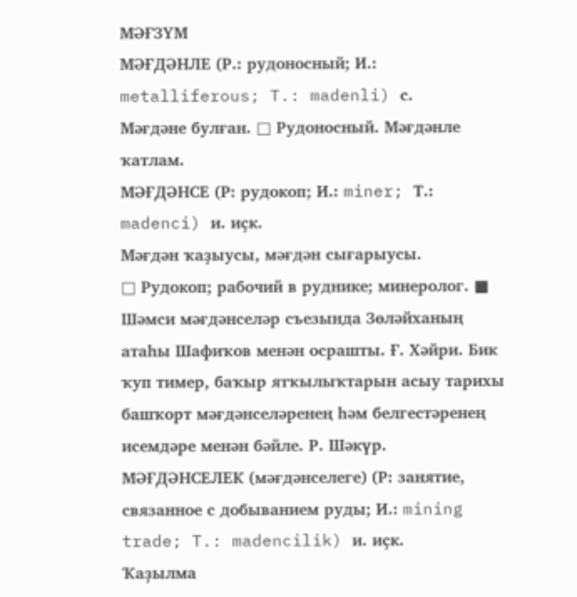МӘҒЗҮМ
МӘҒДӘНЛЕ (Р.: рудоносный; И.: metalliferous; T.: madenli) с.
Мәғдәне булған. □ Рудоносный. Мәғдәнле ҡатлам.
МӘҒДӘНСЕ (Р: рудокоп; И.: miner; Т.: madenci) и. иҫк.
Мәғдән ҡаҙыусы, мәғдән сығарыусы.
□ Рудокоп; рабочий в руднике; минеролог. ■ Шәмси мәғдәнселәр съезында Зөләйханың атаһы Шафиҡов менән осрашты. Ғ. Хәйри. Бик ҡуп тимер, баҡыр ятҡылыҡтарын асыу тарихы башҡорт мәғдәнселәренең һәм белгестәренең исемдәре менән бәйле. Р. Шәкүр.
МӘҒДӘНСЕЛЕК (мәғдәнселеге) (Р: занятие, связанное с добыванием руды; И.: mining trade; T.: madencilik) и. иҫк.
Ҡаҙылма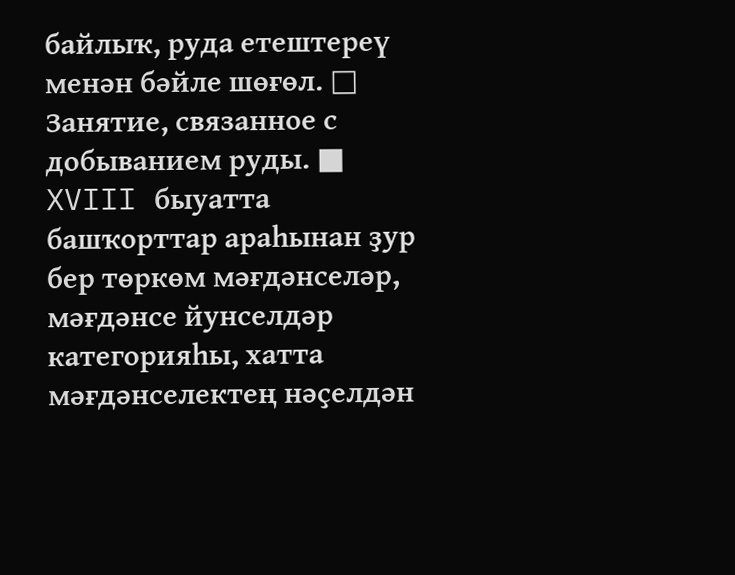байлыҡ, руда етештереү менән бәйле шөғөл. □ Занятие, связанное с добыванием руды. ■ XVIII быуатта башҡорттар араһынан ҙур бер төркөм мәғдәнселәр, мәғдәнсе йунселдәр категорияһы, хатта мәғдәнселектең нәҫелдән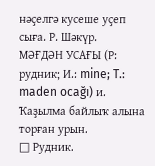нәҫелгә кусеше уҫеп сыға. Р. Шәкүр.
МӘҒДӘН УСАҒЫ (Р: рудник; И.: mine; T.: maden ocağı) и.
Ҡаҙылма байлыҡ алына торған урын.
□ Рудник.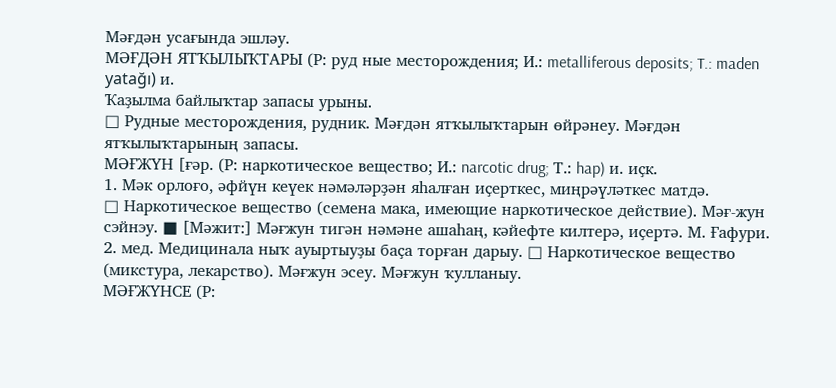Мәғдән усағында эшләу.
МӘҒДӘН ЯТҠЫЛЫҠТАРЫ (Р: руд ные месторождения; И.: metalliferous deposits; T.: maden yatağı) и.
Ҡаҙылма байлыҡтар запасы урыны.
□ Рудные месторождения, рудник. Мәғдән ятҡылыҡтарын өйрәнеу. Мәғдән ятҡылыҡтарының запасы.
МӘҒЖҮН [ғәр. (Р: наркотическое вещество; И.: narcotic drug; Т.: hap) и. иҫк.
1. Мәк орлоғо, әфйүн кеүек нәмәләрҙән яһалған иҫерткес, миңрәүләткес матдә.
□ Наркотическое вещество (семена мака, имеющие наркотическое действие). Мәғ-жун сэйнэу. ■ [Мәжит:] Мәғжун тигән нәмәне ашаһаң, кәйефте килтерә, иҫертә. М. Ғафури.
2. мед. Медицинала ныҡ ауыртыуҙы баҫа торған дарыу. □ Наркотическое вещество (микстура, лекарство). Мәғжун эсеу. Мәғжун ҡулланыу.
МӘҒЖҮНСЕ (Р: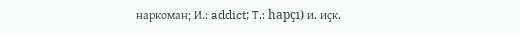наркоман; И.: addict; Т.: hapçı) и. иҫк.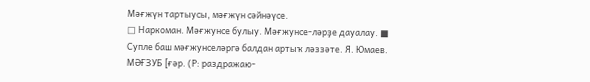Мәғжүн тартыусы, мәғжүн сәйнәүсе.
□ Наркоман. Мәғжунсе булыу. Мәғжунсе-ләрҙе дауалау. ■ Супле баш мәғжунселәргә балдан артыҡ ләззәте. Я. Юмаев.
МӘҒЗУБ [ғәр. (Р: раздражаю-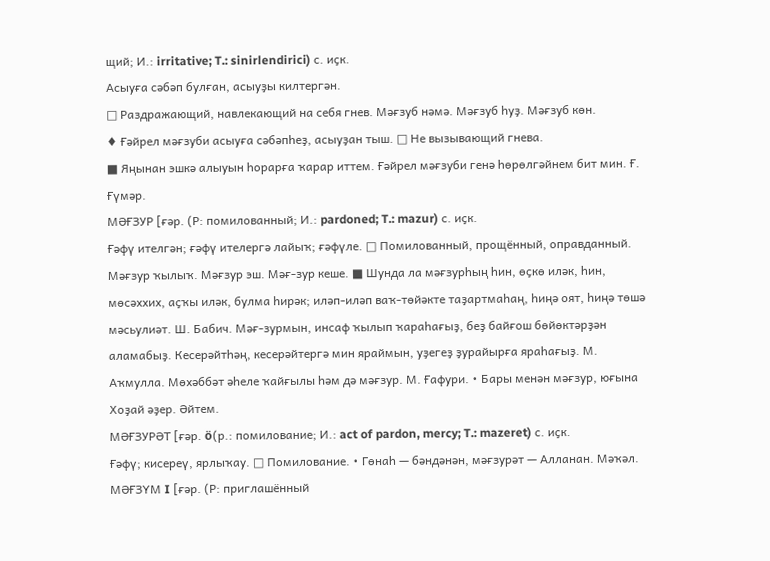щий; И.: irritative; T.: sinirlendirici) с. иҫк.
Асыуға сәбәп булған, асыуҙы килтергән.
□ Раздражающий, навлекающий на себя гнев. Мәғзуб нәмә. Мәғзуб һуҙ. Мәғзуб көн.
♦ Ғәйрел мәғзуби асыуға сәбәпһеҙ, асыуҙан тыш. □ Не вызывающий гнева.
■ Яңынан эшкә алыуын һорарға ҡарар иттем. Ғәйрел мәғзуби генә һөрөлгәйнем бит мин. Ғ. Ғүмәр.
МӘҒЗУР [ғәр. (Р: помилованный; И.: pardoned; T.: mazur) с. иҫк.
Ғәфү ителгән; ғәфү ителергә лайыҡ; ғәфүле. □ Помилованный, прощённый, оправданный. Мәғзур ҡылыҡ. Мәғзур эш. Мәғ-зур кеше. ■ Шунда ла мәғзурһың һин, өҫкө иләк, һин, мөсәххих, аҫҡы иләк, булма һирәк; иләп-иләп ваҡ-төйәкте таҙартмаһаң, һиңә оят, һиңә төшә мәсьулиәт. Ш. Бабич. Мәғ-зурмын, инсаф ҡылып ҡараһағыҙ, беҙ байғош бөйөктәрҙән аламабыҙ. Кесерәйтһәң, кесерәйтергә мин яраймын, уҙегеҙ ҙурайырға яраһағыҙ. М. Аҡмулла. Мөхәббәт әһеле ҡайғылы һәм дә мәғзур. М. Ғафури. • Бары менән мәғзур, юғына Хоҙай әҙер. Әйтем.
МӘҒЗУРӘТ [ғәр. ö(р.: помилование; И.: act of pardon, mercy; T.: mazeret) с. иҫк.
Ғәфү; кисереү, ярлыҡау. □ Помилование. • Гөнаһ — бәндәнән, мәғзурәт — Алланан. Мәҡәл.
МӘҒЗҮМ I [ғәр. (Р: приглашённый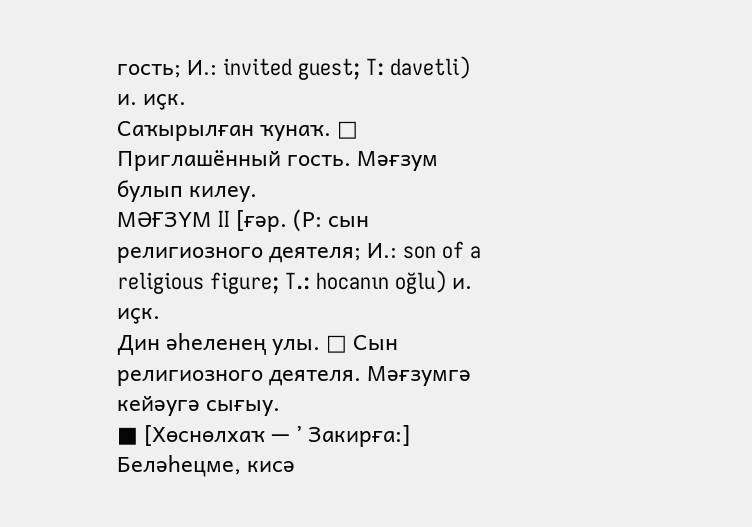гость; И.: invited guest; T: davetli) и. иҫк.
Саҡырылған ҡунаҡ. □ Приглашённый гость. Мәғзум булып килеу.
МӘҒЗҮМ II [ғәр. (Р: сын религиозного деятеля; И.: son of a religious figure; T.: hocanın oğlu) и. иҫк.
Дин әһеленең улы. □ Сын религиозного деятеля. Мәғзумгә кейәугә сығыу.
■ [Хөснөлхаҡ — ’ Закирға:] Беләһецме, кисә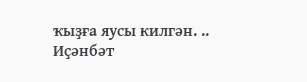ҡыҙға яусы килгән. .. Иҫәнбәт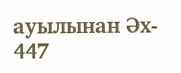ауылынан Әх-
447